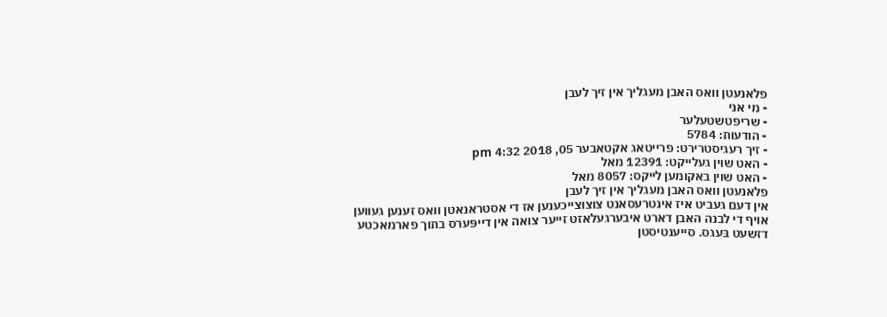פלאנעטן וואס האבן מעגליך אין זיך לעבן
- מי אני
- שריפטשטעלער
- הודעות: 5784
- זיך רעגיסטרירט: פרייטאג אקטאבער 05, 2018 4:32 pm
- האט שוין געלייקט: 12391 מאל
- האט שוין באקומען לייקס: 8057 מאל
פלאנעטן וואס האבן מעגליך אין זיך לעבן
אין דעם געביט איז אינטרעסאנט צוצוצייכענען אז די אסטראנאטן וואס זענען געווען אויף די לבנה האבן דארט איבערגעלאזט זייער צואה אין דייפּערס בתוך פארמאכטע דזשעט בּעגס. סייענטיסטן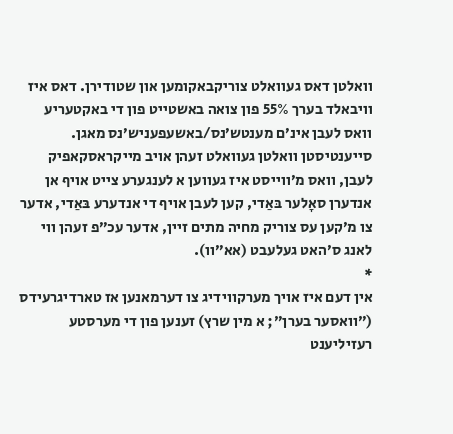וואלטן דאס געוואלט צוריקבאקומען און שטודירן. דאס איז וויבאלד בערך 55% פון צואה באשטייט פון די באקטעריע וואס לעבן אינ׳ם מענטש׳נס/באשעפעניש׳נס מאגן. סייענטיסטן וואלטן געוואלט זעהן אויב מייקראסקאפיק לעבן, וואס מ׳ווייסט איז געווען א לענגערע צייט אויף אן אנדערן סאָלער בּאַדי, קען לעבן אויף די אנדערע בּאַדי, אדער צו מ׳קען עס צוריק מחיה מתים זיין, אדער עכ״פ זעהן ווי לאנג ס׳האט געלעבט (אא״וו).
*
אין דעם איז אויך מערקווידיג צו דערמאנען אז טארדיגרעידס (״וואסער בערן״; א מין שרץ) זענען פון די מערסטע רעזיליענט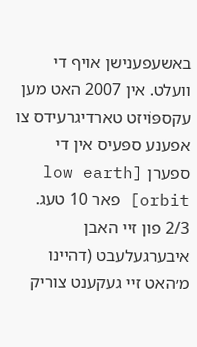באשעפענישן אויף די וועלט. אין 2007 האט מען עקספּוֺיזט טארדיגרעידס צו אפענע ספּעיס אין די ספערן [low earth orbit] פאר 10 טעג. 2/3 פון זיי האבן איבערגעלעבט (דהיינו מ׳האט זיי געקענט צוריק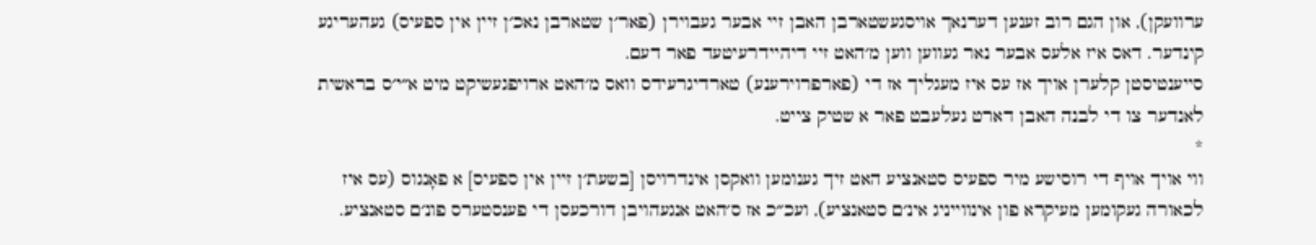ערוועקן), און הגם רוב זענען דערנאך אויסגעשטארבן האבן זיי אבער געבוירן (פאר׳ן שטארבן נאכ׳ן זיין אין ספעיס) געהעריגע קינדער. דאס איז אלעס אבער נאר געווען ווען מ׳האט זיי דיהיידרעיטעד פאר דעם.
סייענטיסטן קלערן אויך אז עס איז מעגליך אז די (פארפרוירענע) טארדיגרעידס וואס מ׳האט ארויפגעשיקט מיט א״י׳ס בראשית לאנדער צו די לבנה האבן דארט געלעבט פאר א שטיק צייט.
*
ווי אויך אויף די רוסישע מיר ספעיס סטאנציע האט זיך גענומען וואקסן אינדרויסן [בשעת׳ן זיין אין ספעיס] א פאָנגוס (עס איז לכאורה געקומען מעיקרא פון אינווייניג אינ׳ם סטאנציע), ועכ״כ אז ס׳האט אנגעהויבן דורכעסן די פענסטערס פונ׳ם סטאנציע.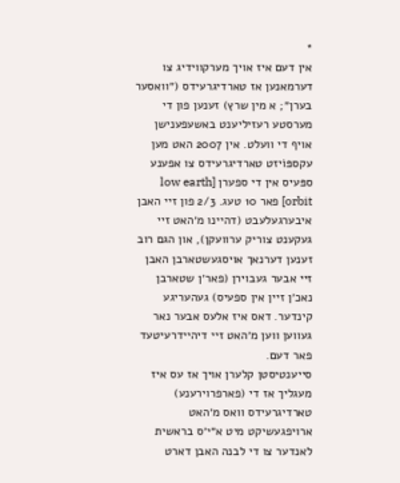*
אין דעם איז אויך מערקווידיג צו דערמאנען אז טארדיגרעידס (״וואסער בערן״; א מין שרץ) זענען פון די מערסטע רעזיליענט באשעפענישן אויף די וועלט. אין 2007 האט מען עקספּוֺיזט טארדיגרעידס צו אפענע ספּעיס אין די ספערן [low earth orbit] פאר 10 טעג. 2/3 פון זיי האבן איבערגעלעבט (דהיינו מ׳האט זיי געקענט צוריק ערוועקן), און הגם רוב זענען דערנאך אויסגעשטארבן האבן זיי אבער געבוירן (פאר׳ן שטארבן נאכ׳ן זיין אין ספעיס) געהעריגע קינדער. דאס איז אלעס אבער נאר געווען ווען מ׳האט זיי דיהיידרעיטעד פאר דעם.
סייענטיסטן קלערן אויך אז עס איז מעגליך אז די (פארפרוירענע) טארדיגרעידס וואס מ׳האט ארויפגעשיקט מיט א״י׳ס בראשית לאנדער צו די לבנה האבן דארט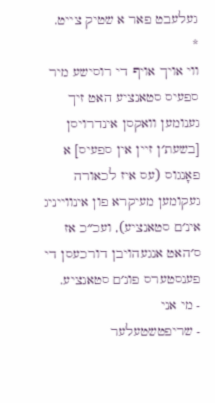געלעבט פאר א שטיק צייט.
*
ווי אויך אויף די רוסישע מיר ספעיס סטאנציע האט זיך גענומען וואקסן אינדרויסן [בשעת׳ן זיין אין ספעיס] א פאָנגוס (עס איז לכאורה געקומען מעיקרא פון אינווייניג אינ׳ם סטאנציע), ועכ״כ אז ס׳האט אנגעהויבן דורכעסן די פענסטערס פונ׳ם סטאנציע.
- מי אני
- שריפטשטעלער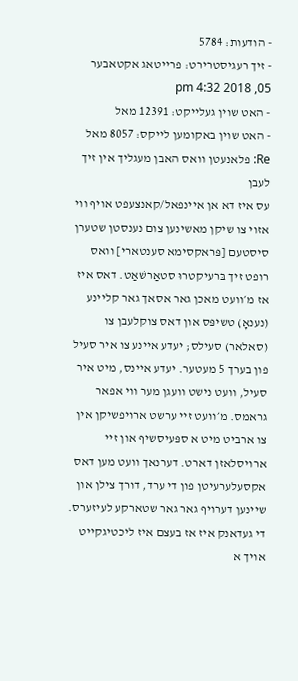- הודעות: 5784
- זיך רעגיסטרירט: פרייטאג אקטאבער 05, 2018 4:32 pm
- האט שוין געלייקט: 12391 מאל
- האט שוין באקומען לייקס: 8057 מאל
Re: פלאנעטן וואס האבן מעגליך אין זיך לעבן
עס איז דא אן איינפאל/קאנצעפט אויף ווי אזוי צו שיקן מאשינען צום נענסטן שטערן סיסטעם [פּראקסימא סענטארי] וואס רופט זיך בּרעיקטרוּ סטאַרשׁאַט. דאס איז אז מ׳וועט מאכן גאר אסאך גאר קליינע (נענאָ) טשיפּס און דאס צוקלעבן צו (סאלאר) סעילס; יעדע איינע צו איר סעיל פון בערך 5 מעטער. יעדע איינס, מיט איר סעיל, וועט נישט וועגן מער ווי אפאר גראמס. מ׳וועט זיי ערשט ארויפשיקן אין צו ארביט מיט א ספּעיסשיף און זיי ארויסלאזן דארט. דערנאך וועט מען דאס אקסעלערעיטן פון די ערד, דורך צילן און שיינען דערויף גאר גאר שטארקע לעיזערס.
די געדאנק איז אז בעצם איז ליכטיגקייט אויך א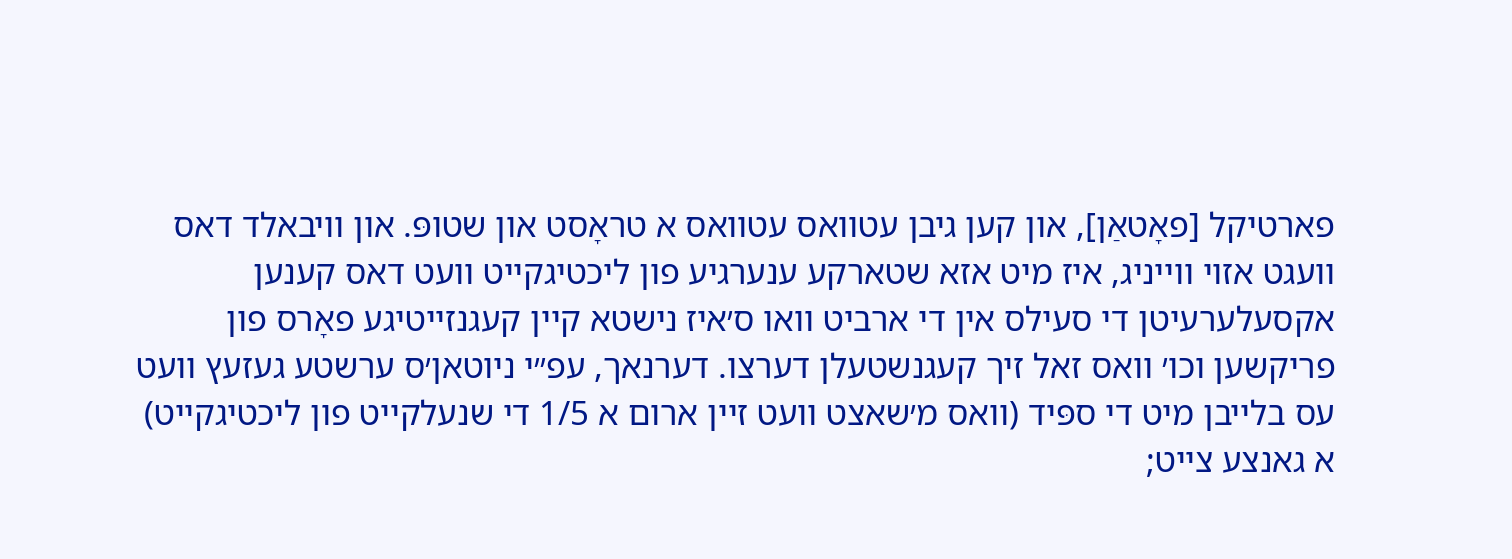פארטיקל [פאָטאַן], און קען גיבן עטוואס עטוואס א טראָסט און שטופּ. און וויבאלד דאס וועגט אזוי ווייניג, איז מיט אזא שטארקע ענערגיע פון ליכטיגקייט וועט דאס קענען אקסעלערעיטן די סעילס אין די ארביט וואו ס׳איז נישטא קיין קעגנזייטיגע פאָרס פון פריקשען וכו׳ וואס זאל זיך קעגנשטעלן דערצו. דערנאך, עפ״י ניוטאן׳ס ערשטע געזעץ וועט עס בלייבן מיט די ספּיד (וואס מ׳שאצט וועט זיין ארום א 1/5 די שנעלקייט פון ליכטיגקייט) א גאנצע צייט;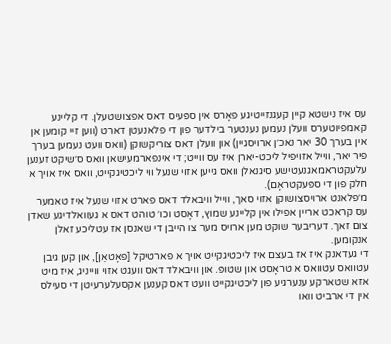עס איז נישטא קיין קעגנזייטיגע פאָרס אין ספּעיס דאס אפצושטעלן. די קליינע קאמפיוטערס וועלן נעמען נענטער בילדער פון די פלאנעטן דארט (ווען זיי קומען אן אין בערך 30 יאר נאכ׳ן ארויסגיין) און וועלן דאס צוריקשוקן (וואס וועט נעמען בערך פיר יאר, ווייל אזויפיל ליכט-יארן איז עס ווייט; די אינפארמעישאן וואס ס׳שיקט זענען עלעקטראמאגנעטישע סיגנאלן וואס גייען אזוי שנעל ווי ליכטיגקייט, וואס איז אויך א חלק פון די ספּעקטראָם).
מ׳פלאנט ארויסצושוקן אזוי סאך, ווייל וויבאלד דאס פארט אזוי שנעל איז טאמער עס קראכט אריין אפילו אין קליינע שמוץ, דאָסט וכו׳ טוהט דאס א געוואלדיגע שאדן צום זאך. דעריבער שוקט מען ארויס מער צו הייבן די שאנסן אז עטליכע זאלן אנקומען.
די געדאנק איז אז בעצם איז ליכטיגקייט אויך א פארטיקל [פאָטאַן], און קען גיבן עטוואס עטוואס א טראָסט און שטופּ. און וויבאלד דאס וועגט אזוי ווייניג, איז מיט אזא שטארקע ענערגיע פון ליכטיגקייט וועט דאס קענען אקסעלערעיטן די סעילס אין די ארביט וואו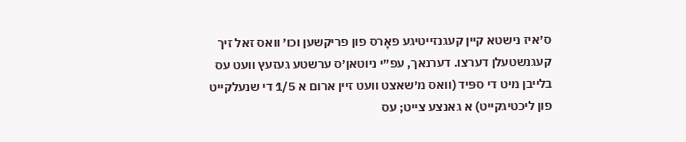ס׳איז נישטא קיין קעגנזייטיגע פאָרס פון פריקשען וכו׳ וואס זאל זיך קעגנשטעלן דערצו. דערנאך, עפ״י ניוטאן׳ס ערשטע געזעץ וועט עס בלייבן מיט די ספּיד (וואס מ׳שאצט וועט זיין ארום א 1/5 די שנעלקייט פון ליכטיגקייט) א גאנצע צייט; עס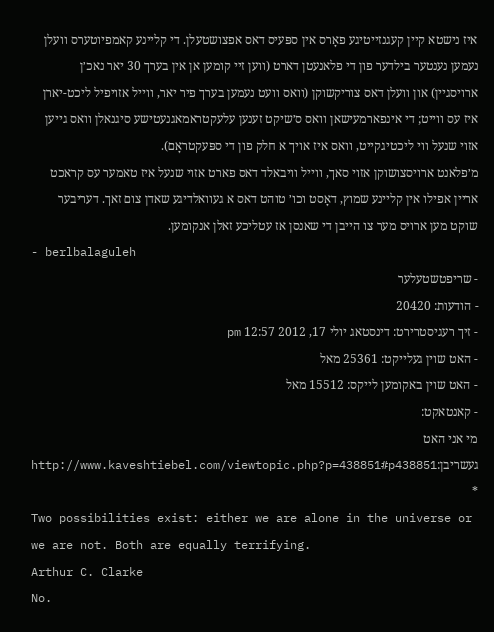איז נישטא קיין קעגנזייטיגע פאָרס אין ספּעיס דאס אפצושטעלן. די קליינע קאמפיוטערס וועלן נעמען נענטער בילדער פון די פלאנעטן דארט (ווען זיי קומען אן אין בערך 30 יאר נאכ׳ן ארויסגיין) און וועלן דאס צוריקשוקן (וואס וועט נעמען בערך פיר יאר, ווייל אזויפיל ליכט-יארן איז עס ווייט; די אינפארמעישאן וואס ס׳שיקט זענען עלעקטראמאגנעטישע סיגנאלן וואס גייען אזוי שנעל ווי ליכטיגקייט, וואס איז אויך א חלק פון די ספּעקטראָם).
מ׳פלאנט ארויסצושוקן אזוי סאך, ווייל וויבאלד דאס פארט אזוי שנעל איז טאמער עס קראכט אריין אפילו אין קליינע שמוץ, דאָסט וכו׳ טוהט דאס א געוואלדיגע שאדן צום זאך. דעריבער שוקט מען ארויס מער צו הייבן די שאנסן אז עטליכע זאלן אנקומען.
- berlbalaguleh
- שריפטשטעלער
- הודעות: 20420
- זיך רעגיסטרירט: דינסטאג יולי 17, 2012 12:57 pm
- האט שוין געלייקט: 25361 מאל
- האט שוין באקומען לייקס: 15512 מאל
- קאנטאקט:
מי אני האט געשריבן:http://www.kaveshtiebel.com/viewtopic.php?p=438851#p438851
*
Two possibilities exist: either we are alone in the universe or we are not. Both are equally terrifying.
Arthur C. Clarke
No.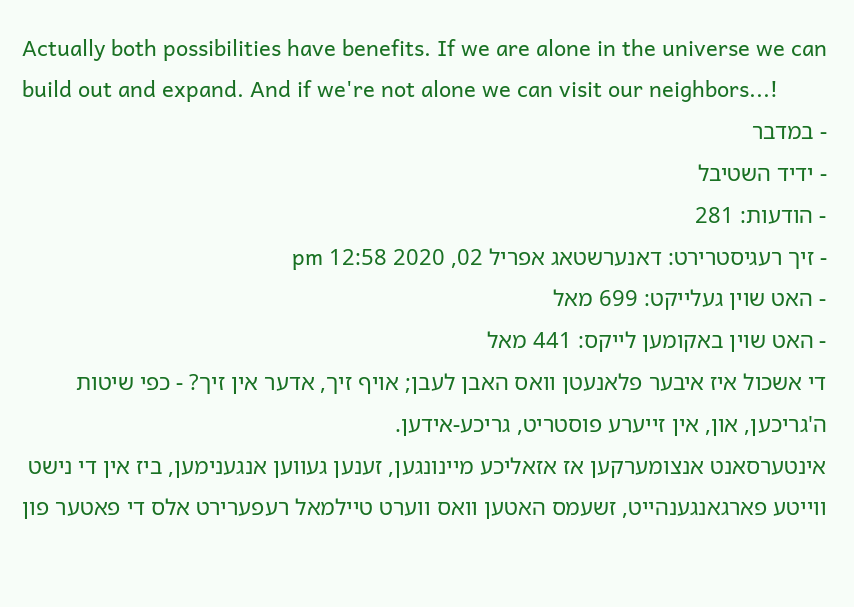Actually both possibilities have benefits. If we are alone in the universe we can build out and expand. And if we're not alone we can visit our neighbors...!
- במדבר
- ידיד השטיבל
- הודעות: 281
- זיך רעגיסטרירט: דאנערשטאג אפריל 02, 2020 12:58 pm
- האט שוין געלייקט: 699 מאל
- האט שוין באקומען לייקס: 441 מאל
די אשכול איז איבער פלאנעטן וואס האבן לעבן; אויף זיך, אדער אין זיך? - כפי שיטות ה'גריכען, און, אין זייערע פוסטריט, גריכע-אידען.
אינטערסאנט אנצומערקען אז אזאליכע מיינונגען, זענען געווען אנגענימען, ביז אין די נישט ווייטע פארגאנגענהייט, זשעמס האטען וואס ווערט טיילמאל רעפערירט אלס די פאטער פון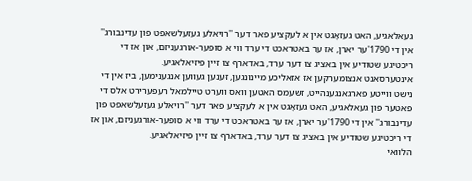געאלאגיע, האט געזאָגט אין א לעקציע פאר דער ''רויאלע געזעלשאפט פון עדינבורג'' אין די 1790'ער יארן, אז ער באטראכט די ערד ווי א סופּער-אורגעניזם, און אז די ריכטיגע שטודיע אין באציג צו דער ערד, באדארף צו זיין פיזיאלאגיע.
אינטערסאנט אנצומערקען אז אזאליכע מיינונגען, זענען געווען אנגענימען, ביז אין די נישט ווייטע פארגאנגענהייט, זשעמס האטען וואס ווערט טיילמאל רעפערירט אלס די פאטער פון געאלאגיע, האט געזאָגט אין א לעקציע פאר דער ''רויאלע געזעלשאפט פון עדינבורג'' אין די 1790'ער יארן, אז ער באטראכט די ערד ווי א סופּער-אורגעניזם, און אז די ריכטיגע שטודיע אין באציג צו דער ערד, באדארף צו זיין פיזיאלאגיע.
הלוואי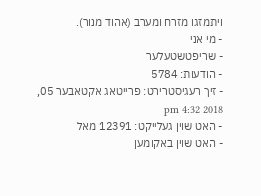ויתמזגו מזרח ומערב (אהוד מנור).
- מי אני
- שריפטשטעלער
- הודעות: 5784
- זיך רעגיסטרירט: פרייטאג אקטאבער 05, 2018 4:32 pm
- האט שוין געלייקט: 12391 מאל
- האט שוין באקומען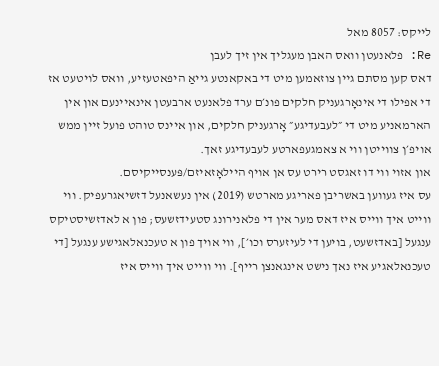לייקס: 8057 מאל
Re: פלאנעטן וואס האבן מעגליך אין זיך לעבן
דאס קען מסתם גיין צוזאמען מיט די באקאנטע גייאַ היפאטעזיע, וואס לויטעט אז די אפילו די אינאָרגעניק חלקים פונ׳ם ערד פלאנעט ארבעטן אינאיינעם און אין הארמאניע מיט די ״לעבעדיגע״ אָרגעניק חלקים, און איינס טוהט פועל זיין ממש אויפ׳ן צווייטן ווי א צאמגעפארטע לעבעדיגע זאך.
און אזוי ווי דו זאגסט רירט עס אן אויף היילאָזאיזם/פּענסייקיסם.
עס איז געווען באשריבן פאריגע מארטש (2019) אין נעשאנעל דזשיאגרעפיק. ווי ווייט איך ווייס איז דאס מער אין די פלאנירונג סטעידזשעס; פון א לאדזשיסטיקס ענגעל [באדזשעט, בויען די לעיזערס וכו׳], ווי אויך פון א טעכנאלאגישע ענגעל [די טעכנאלאגיע איז נאך נישט אינגאנצן רייף]. ווי ווייט איך ווייס איז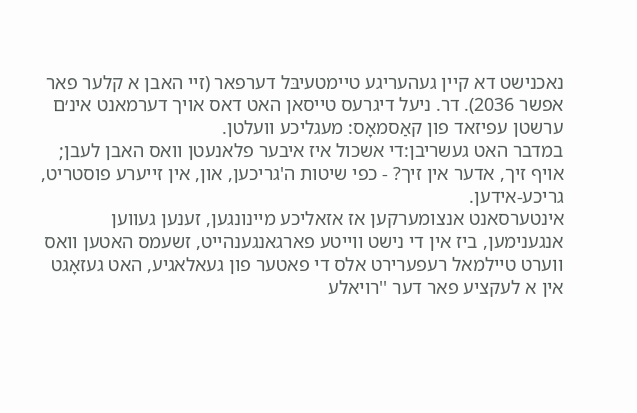נאכנישט דא קיין געהעריגע טיימטעיבּל דערפאר (זיי האבן א קלער פאר אפשר 2036). דר. ניעל דיגרעס טייסאן האט דאס אויך דערמאנט אינ׳ם ערשטן עפיזאד פון קאַסמאָס: מעגליכע וועלטן.
במדבר האט געשריבן:די אשכול איז איבער פלאנעטן וואס האבן לעבן; אויף זיך, אדער אין זיך? - כפי שיטות ה'גריכען, און, אין זייערע פוסטריט, גריכע-אידען.
אינטערסאנט אנצומערקען אז אזאליכע מיינונגען, זענען געווען אנגענימען, ביז אין די נישט ווייטע פארגאנגענהייט, זשעמס האטען וואס ווערט טיילמאל רעפערירט אלס די פאטער פון געאלאגיע, האט געזאָגט אין א לעקציע פאר דער ''רויאלע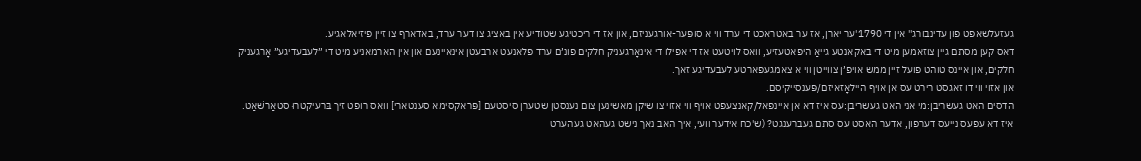געזעלשאפט פון עדינבורג'' אין די 1790'ער יארן, אז ער באטראכט די ערד ווי א סופּער-אורגעניזם, און אז די ריכטיגע שטודיע אין באציג צו דער ערד, באדארף צו זיין פיזיאלאגיע.
דאס קען מסתם גיין צוזאמען מיט די באקאנטע גייאַ היפאטעזיע, וואס לויטעט אז די אפילו די אינאָרגעניק חלקים פונ׳ם ערד פלאנעט ארבעטן אינאיינעם און אין הארמאניע מיט די ״לעבעדיגע״ אָרגעניק חלקים, און איינס טוהט פועל זיין ממש אויפ׳ן צווייטן ווי א צאמגעפארטע לעבעדיגע זאך.
און אזוי ווי דו זאגסט רירט עס אן אויף היילאָזאיזם/פּענסייקיסם.
הדסים האט געשריבן:מי אני האט געשריבן:עס איז דא אן איינפאל/קאנצעפט אויף ווי אזוי צו שיקן מאשינען צום נענסטן שטערן סיסטעם [פּראקסימא סענטארי] וואס רופט זיך בּרעיקטרוּ סטאַרשׁאַט.
איז דא עפעס נייעס דערפון, אדער האסט עס סתם געברענגט? (ש'כח אידער וועי, איך האב נאך נישט געהאט געהערט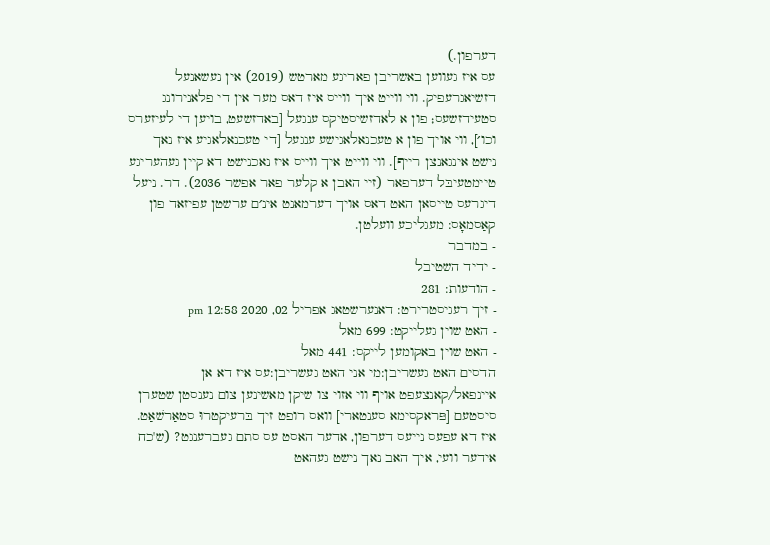דערפון.)
עס איז געווען באשריבן פאריגע מארטש (2019) אין נעשאנעל דזשיאגרעפיק. ווי ווייט איך ווייס איז דאס מער אין די פלאנירונג סטעידזשעס; פון א לאדזשיסטיקס ענגעל [באדזשעט, בויען די לעיזערס וכו׳], ווי אויך פון א טעכנאלאגישע ענגעל [די טעכנאלאגיע איז נאך נישט אינגאנצן רייף]. ווי ווייט איך ווייס איז נאכנישט דא קיין געהעריגע טיימטעיבּל דערפאר (זיי האבן א קלער פאר אפשר 2036). דר. ניעל דיגרעס טייסאן האט דאס אויך דערמאנט אינ׳ם ערשטן עפיזאד פון קאַסמאָס: מעגליכע וועלטן.
- במדבר
- ידיד השטיבל
- הודעות: 281
- זיך רעגיסטרירט: דאנערשטאג אפריל 02, 2020 12:58 pm
- האט שוין געלייקט: 699 מאל
- האט שוין באקומען לייקס: 441 מאל
הדסים האט געשריבן:מי אני האט געשריבן:עס איז דא אן איינפאל/קאנצעפט אויף ווי אזוי צו שיקן מאשינען צום נענסטן שטערן סיסטעם [פּראקסימא סענטארי] וואס רופט זיך בּרעיקטרוּ סטאַרשׁאַט.
איז דא עפעס נייעס דערפון, אדער האסט עס סתם געברענגט? (ש'כח אידער וועי, איך האב נאך נישט געהאט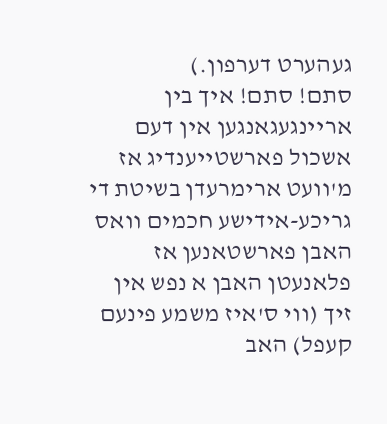געהערט דערפון.)
סתם! סתם! איך בין אריינגעגאנגען אין דעם אשכול פארשטייענדיג אז מ'וועט ארימרעדן בשיטת די גריכע-אידישע חכמים וואס האבן פארשטאנען אז פלאנעטן האבן א נפש אין זיך (ווי ס'איז משמע פינעם קעפל) האב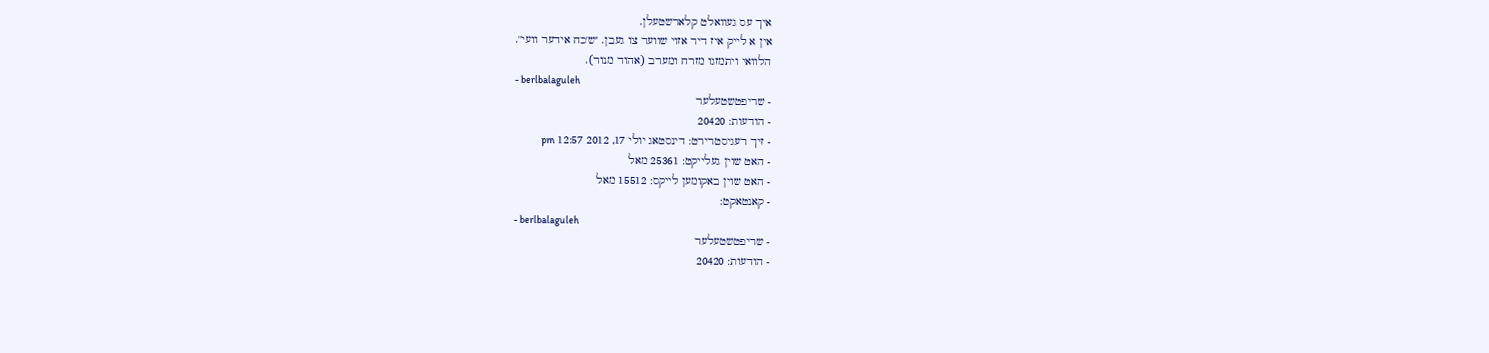איך עס געוואלט קלארשטעלן.
אין א לייק איז דיר אזוי שווער צו געבן. ''ש'כח אידער וועי''.
הלוואי ויתמזגו מזרח ומערב (אהוד מנור).
- berlbalaguleh
- שריפטשטעלער
- הודעות: 20420
- זיך רעגיסטרירט: דינסטאג יולי 17, 2012 12:57 pm
- האט שוין געלייקט: 25361 מאל
- האט שוין באקומען לייקס: 15512 מאל
- קאנטאקט:
- berlbalaguleh
- שריפטשטעלער
- הודעות: 20420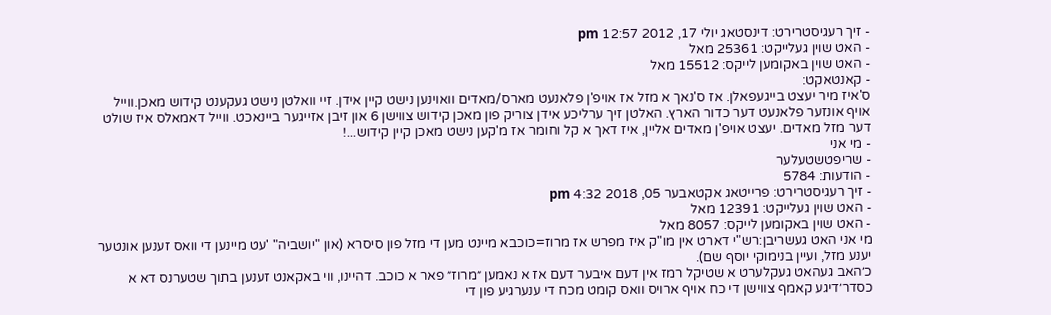- זיך רעגיסטרירט: דינסטאג יולי 17, 2012 12:57 pm
- האט שוין געלייקט: 25361 מאל
- האט שוין באקומען לייקס: 15512 מאל
- קאנטאקט:
ס'איז מיר יעצט בייגעפאלן. אז ס'נאך א מזל אז אויפ'ן פלאנעט מארס/מאדים וואוינען נישט קיין אידן. זיי וואלטן נישט געקענט קידוש מאכן.ווייל אויף אונזער פלאנעט דער כדור הארץ. האלטן זיך ערליכע אידן צוריק פון מאכן קידוש צווישן 6 און זיבן אזייגער ביינאכט. ווייל דאמאלס איז שולט דער מזל מאדים. יעצט אויפ'ן מאדים אליין, איז דאך א קל וחומר אז מ'קען נישט מאכן קיין קידוש...!
- מי אני
- שריפטשטעלער
- הודעות: 5784
- זיך רעגיסטרירט: פרייטאג אקטאבער 05, 2018 4:32 pm
- האט שוין געלייקט: 12391 מאל
- האט שוין באקומען לייקס: 8057 מאל
מי אני האט געשריבן:רש"י דארט אין מו"ק איז מפרש אז מרוז=כוכבא מיינט מען די מזל פון סיסרא (און "יושביה" 'עט מיינען די וואס זענען אונטער יענע מזל, ועיין בנימוקי יוסף שם).
כ׳האב געהאט געקלערט א שטיקל רמז אין דעם איבער דעם אז א נאמען ״מרוז״ פאר א כוכב. דהיינו, ווי באקאנט זענען בתוך שטערנס דא א כסדר׳דיגע קאמף צווישן די כח אויף ארויס וואס קומט מכח די ענערגיע פון די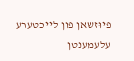פיוּזשאן פון לייכטערע עלעמענטן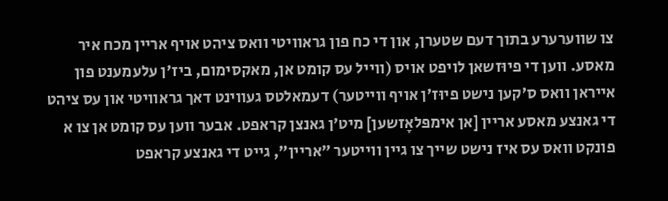צו שווערערע בתוך דעם שטערן, און די כח פון גראוויטי וואס ציהט אויף אריין מכח איר מאסע. ווען די פיוּזשאן לויפט אויס (ווייל עס קומט אן, מאקסימום, ביז׳ן עלעמענט פון אייראן וואס ס׳קען נישט פיוּז׳ן אויף ווייטער) דעמאלטס געווינט דאך גראוויטי און עס ציהט די גאנצע מאסע אריין [אן אימפּלאָזשען] מיט׳ן גאנצן קראפט. אבער ווען עס קומט אן צו א פונקט וואס עס איז נישט שייך צו גיין ווייטער ״אריין״, גייט די גאנצע קראפט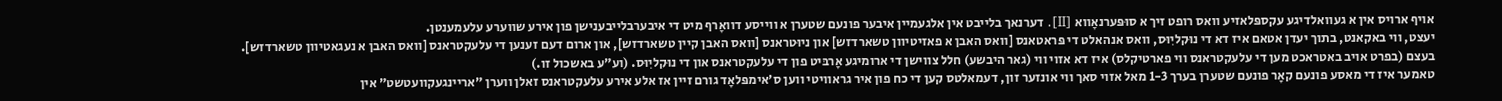אויף ארויס אין א געוואלדיגע עקספּלאזיע וואס רופט זיך א סוּפּערנאָווא [II]. דערנאך בלייבט אין אלגעמיין איבער פונעם שטערן א ווייסע דוואָרף מיט די איבערבלייבענישן פון אירע שווערע עלעמענטן.
יעצט, ווי באקאנט, בתוך יעדן אטאם איז דא די נוּקליִוּס, וואס אנהאלט די פּראטאנס [וואס האבן א פאזיטיוון טשארדזש] און ניוּטראנס [וואס האבן קיין טשארדזש], און ארום דעם זענען די עלעקטראנס [וואס האבן א נעגאטיוון טשארדזש]. בעצם (בפרט אויב באטראכט מען די עלעקטראנס ווי פארטיקלס) איז דא אזוי ווי (גאר היבשע) חלל צווישן די ארומיגע אָרבּיט פון די עלעקטראנס און די נוּקליִוּס. (וע״ע באשכול זו.)
טאמער איז די מאסע פונעם קאָר פונעם שטערן בערך 1-3 מאל אזוי סאך ווי אונזער זון, דעמאלטס קען די כח פון איר גראוויטי ווען ס׳אימפּלאָד גורם זיין אז אלע אירע עלעקטראנס זאלן ווערן ״אריינגעקוועטשט״ אין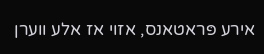אירע פּראטאנס, אזוי אז אלע ווערן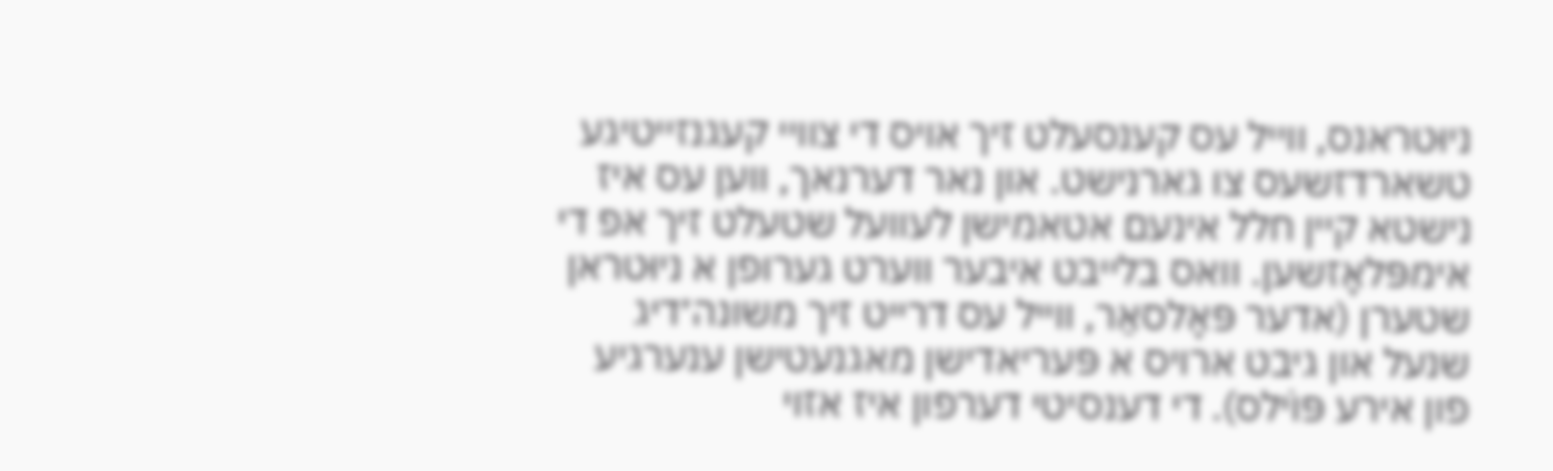ניוּטראנס, ווייל עס קענסעלט זיך אויס די צוויי קעגנזייטיגע טשארדזשעס צו גארנישט. און נאר דערנאך, ווען עס איז נישטא קיין חלל אינעם אטאמישן לעוועל שטעלט זיך אפ די אימפּלאָזשען. וואס בלייבט איבער ווערט גערופן א ניוּטראן שטערן (אדער פּאָלסאַר, ווייל עס דרייט זיך משונה׳דיג שנעל און גיבט ארויס א פּעריאדישן מאגנעטישן ענערגיע פון אירע פּוֺילס). די דענסיטי דערפון איז אזוי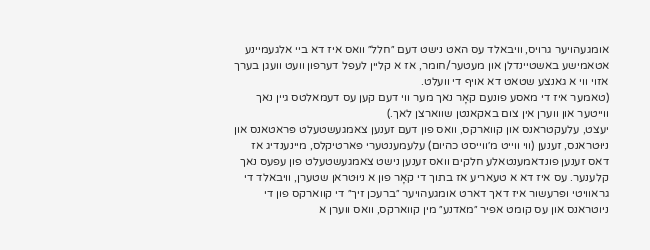אומגעהויער גרויס, וויבאלד עס האט נישט דעם ״חלל״ וואס איז דא ביי אלגעמיינע אטאמישע באשטיינדלן און מעטער/חומר, אז א קליין לעפל דערפון וועט וועגן בערך אזוי ווי א גאנצע שטאט דא אויף די וועלט.
(טאמער איז די מאסע פונעם קאָר נאך מער ווי דעם קען עס דעמאלטס גיין נאך ווייטער און ווערן אין צום באקאנטן שווארצן לאך.)
יעצט, עלעקטראנס און קווארקס, וואס פון דעם זענען צאמגעשטעלט פּראטאנס און ניוּטראנס, זענען (ווי ווייט מ׳ווייסט כהיום) עלעמענטערי פּארטיקלס, מיינענדיג אז דאס זענען פונדאמענטאלע חלקים וואס זענען נישט צאמגעשטעלט פון עפעס נאך קלענער. עס איז דא א טעאריע אז בתוך די קאָר פון א ניוּטראן שטערן, וויבאלד די גראוויטי ופּרעשור איז דאך דארט אומגעהויער ״ברעכן זיך״ די קווארקס פון די ניוטראנס און עס קומט אפיר ״מאדנע״ מין קווארקס, וואס ווערן א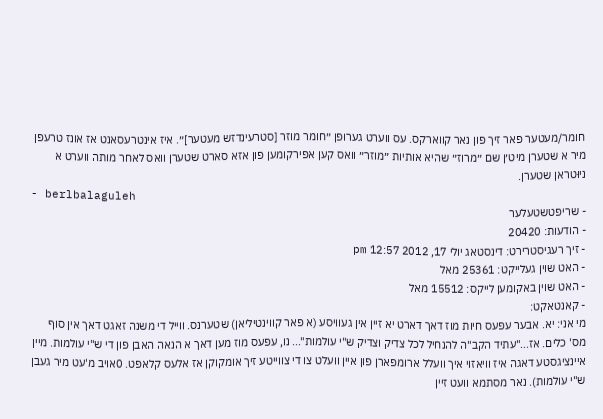חומר/מעטער פאר זיך פון נאר קווארקס. עס ווערט גערופן ״חומר מוזר [סטרעינדזש מעטער]״. איז אינטרעסאנט אז אונז טרעפן מיר א שטערן מיט׳ן שם ״מרוז״ שהיא אותיות ״מוזר״ וואס קען אפירקומען פון אזא סארט שטערן וואס לאחר מותה ווערט א ניוּטראן שטערן.
- berlbalaguleh
- שריפטשטעלער
- הודעות: 20420
- זיך רעגיסטרירט: דינסטאג יולי 17, 2012 12:57 pm
- האט שוין געלייקט: 25361 מאל
- האט שוין באקומען לייקס: 15512 מאל
- קאנטאקט:
מי אני: יא. אבער עפעס חיות מוז דאך דארט יא זיין אין געוויסע (א פאר קווינטיליאן) שטערנס. ווייל די משנה זאגט דאך אין סוף מס' כלים. אז..."עתיד הקב"ה להנחיל לכל צדיק וצדיק ש"י עולמות"... נו, עפעס מוז מען דאך א הנאה האבן פון די ש"י עולמות. מיין איינציגסטע דאגה איז וויאזוי איך וועלל ארומפארן פון איין וועלט צו די צווייטע זיך אומקוקן אז אלעס קלאפט. 0אויב מ'עט מיר געבן ש"י עולמות). נאר מסתמא וועט זיין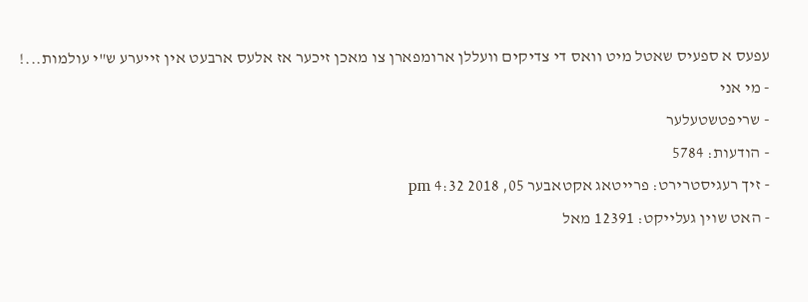עפעס א ספעיס שאטל מיט וואס די צדיקים וועללן ארומפארן צו מאכן זיכער אז אלעס ארבעט אין זייערע ש"י עולמות...!
- מי אני
- שריפטשטעלער
- הודעות: 5784
- זיך רעגיסטרירט: פרייטאג אקטאבער 05, 2018 4:32 pm
- האט שוין געלייקט: 12391 מאל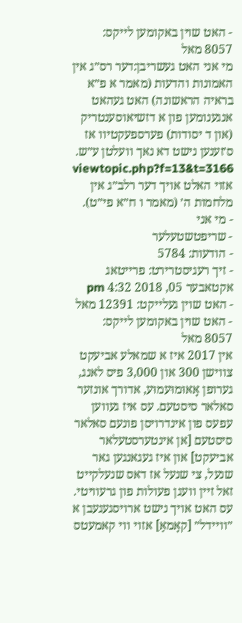- האט שוין באקומען לייקס: 8057 מאל
מי אני האט געשריבן:דער רס״ג אין האמונות והדעות (מאמר א פ״א בראיה הראשונה) האט געהאט אנגענומען פון א דזשיאוסענטריק (און ד יסודות) פערספעקטיוו אז ס׳זענען נישט דא נאך וועלטן ע״ש.
viewtopic.php?f=13&t=3166
אזוי האלט אויך דער רלב״ג אין מלחמות ה׳ (מאמר ו ח״א פי״ט).
- מי אני
- שריפטשטעלער
- הודעות: 5784
- זיך רעגיסטרירט: פרייטאג אקטאבער 05, 2018 4:32 pm
- האט שוין געלייקט: 12391 מאל
- האט שוין באקומען לייקס: 8057 מאל
אין 2017 איז א שמאלע אביעקט צווישן 300 און 3,000 פיס לאנג, גערופן אָאוּמוּעמוּע, אדורך אונזער סאלאר סיסטעם. עס איז געווען עפעס פון אינדרויסן פונעם סאלאר סיסטעם [אן אינטערסטעלאר אביעקט] און איז געגאנגען גאר שנעל, צי שנעל אז דאס שנעלקייט זאל זיין וועגן פעולות פון גרעוויטי. עס האט אויך נישט ארויסגעגעבן א ״וויידל״ [קאָמאַ] אזוי ווי קאמעטס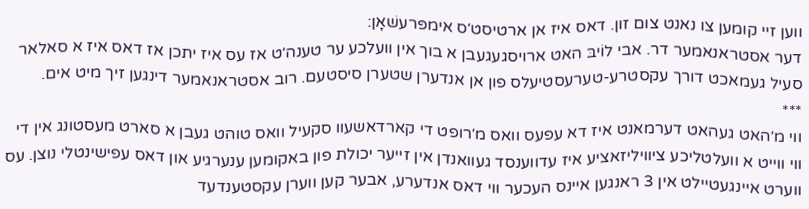ווען זיי קומען צו נאנט צום זון. דאס איז אן ארטיסט׳ס אימפּרעשׁאָן:
דער אסטראנאמער דר. אבי לוֺיבּ האט ארויסגעגעבן א בוך אין וועלכע ער טענה׳ט אז עס איז יתכן אז דאס איז א סאלאר סעיל געמאכט דורך עקסטרע-טערעסטיעלס פון אן אנדערן שטערן סיסטעם. רוב אסטראנאמער דינגען זיך מיט אים.
***
ווי מ׳האט געהאט דערמאנט איז דא עפעס וואס מ׳רופט די קארדאשעוו סקעיל וואס טוהט געבן א סארט מעסטונג אין די ווי ווייט א וועלטליכע ציוויליזאציע איז עדווענסד געוואנדן אין זייער יכולת פון באקומען ענערגיע און דאס עפישינטלי נוצן. עס ווערט איינגעטיילט אין 3 ראנגען איינס העכער ווי דאס אנדערע, אבער קען ווערן עקסטענדעד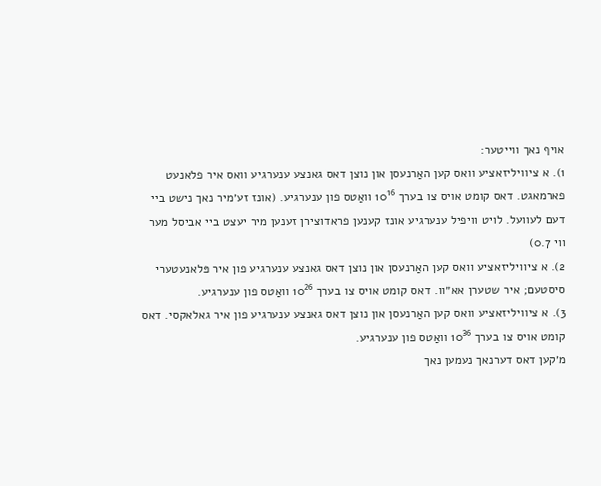אויף נאך ווייטער:
1). א ציוויליזאציע וואס קען האַרנעסן און נוצן דאס גאנצע ענערגיע וואס איר פלאנעט פארמאגט. דאס קומט אויס צו בערך 10¹⁶ וואַטס פון ענערגיע. (אונז זע׳מיר נאך נישט ביי דעם לעוועל. לויט וויפיל ענערגיע אונז קענען פראדוצירן זענען מיר יעצט ביי אביסל מער ווי 0.7)
2). א ציוויליזאציע וואס קען האַרנעסן און נוצן דאס גאנצע ענערגיע פון איר פּלאנעטערי סיסטעם; איר שטערן אא״וו. דאס קומט אויס צו בערך 10²⁶ וואַטס פון ענערגיע.
3). א ציוויליזאציע וואס קען האַרנעסן און נוצן דאס גאנצע ענערגיע פון איר גאלאקסי. דאס קומט אויס צו בערך 10³⁶ וואַטס פון ענערגיע.
מ׳קען דאס דערנאך נעמען נאך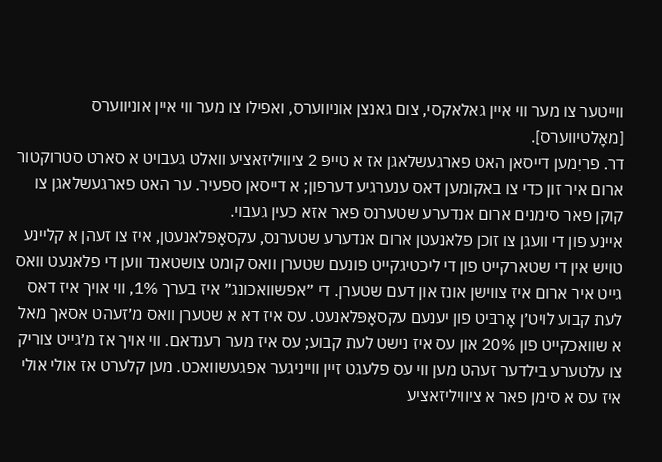ווייטער צו מער ווי איין גאלאקסי, צום גאנצן אוניווערס, ואפילו צו מער ווי איין אוניווערס [מאָלטיווערס].
דר. פריִמען דייסאן האט פארגעשלאגן אז א טייפּ 2 ציוויליזאציע וואלט געבויט א סארט סטרוקטור ארום איר זון כדי צו באקומען דאס ענערגיע דערפון; א דייסאן ספעיר. ער האט פארגעשלאגן צו קוקן פאר סימנים ארום אנדערע שטערנס פאר אזא כעין געבוי.
איינע פון די וועגן צו זוכן פלאנעטן ארום אנדערע שטערנס, עקסאָפּלאנעטן, איז צו זעהן א קליינע טויש אין די שטארקייט פון די ליכטיגקייט פונעם שטערן וואס קומט צושטאנד ווען די פלאנעט וואס גייט איר ארום איז צווישן אונז און דעם שטערן. די ״אפשוואכונג״ איז בערך 1%, ווי אויך איז דאס לעת קבוע לויט׳ן אָרבּיט פון יענעם עקסאָפּלאנעט. עס איז דא א שטערן וואס מ׳זעהט אסאך מאל א שוואכקייט פון 20% און עס איז נישט לעת קבוע; עס איז מער רענדאם. ווי אויך אז מ׳גייט צוריק צו עלטערע בילדער זעהט מען ווי עס פלעגט זיין ווייניגער אפגעשוואכט. מען קלערט אז אולי אולי איז עס א סימן פאר א ציוויליזאציע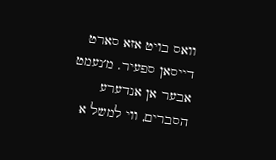וואס בויט אזא סארט דייסאן ספעיר. מ׳נעמט אבער אן אנדערע הסברים, ווי למשל א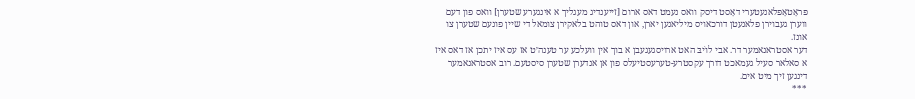פּראָטאָפּלאנעטערי דאָסט דיסק וואס נעמט דאס ארום [זייענדיג מעגליך א אינגערע שטערן] וואס פון דעם ווערן געבוירן פלאנעטן דורכאויס מיליאנען יארן, און דאס טוהט בלאקירן צומאל די שיין פונעם שטערן צו אונז.
דער אסטראנאמער דר. אבי לוֺיבּ האט ארויסגעגעבן א בוך אין וועלכע ער טענה׳ט אז עס איז יתכן אז דאס איז א סאלאר סעיל געמאכט דורך עקסטרע-טערעסטיעלס פון אן אנדערן שטערן סיסטעם. רוב אסטראנאמער דינגען זיך מיט אים.
***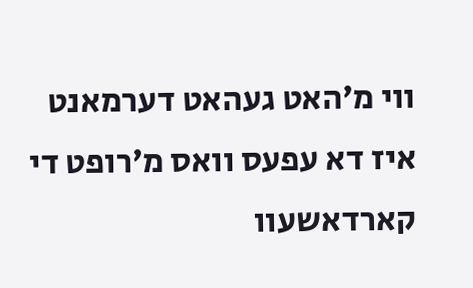ווי מ׳האט געהאט דערמאנט איז דא עפעס וואס מ׳רופט די קארדאשעוו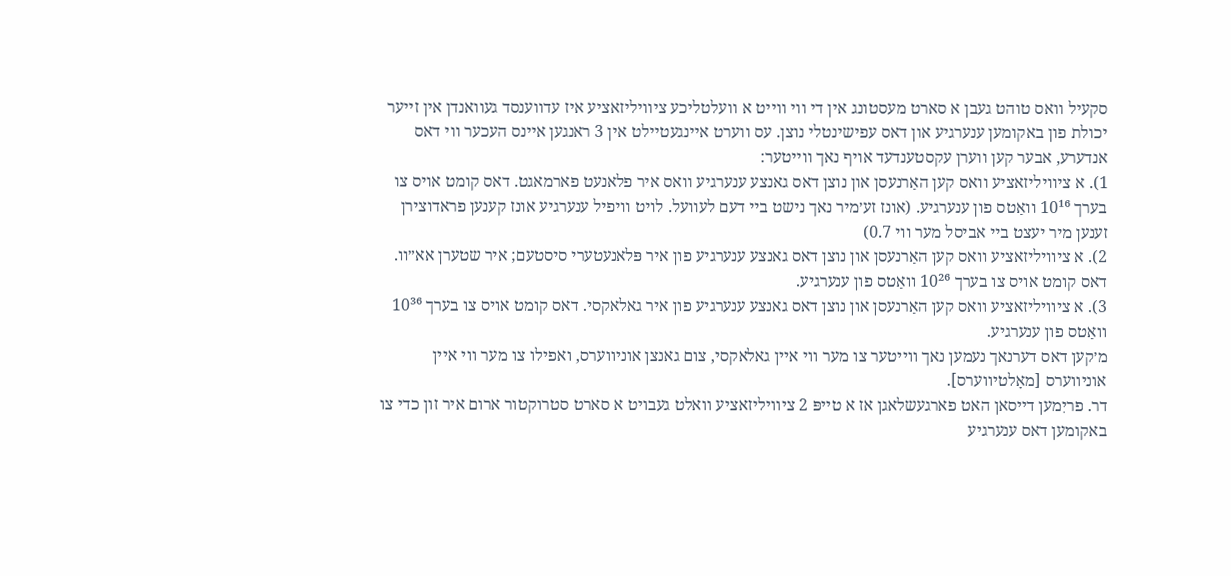סקעיל וואס טוהט געבן א סארט מעסטונג אין די ווי ווייט א וועלטליכע ציוויליזאציע איז עדווענסד געוואנדן אין זייער יכולת פון באקומען ענערגיע און דאס עפישינטלי נוצן. עס ווערט איינגעטיילט אין 3 ראנגען איינס העכער ווי דאס אנדערע, אבער קען ווערן עקסטענדעד אויף נאך ווייטער:
1). א ציוויליזאציע וואס קען האַרנעסן און נוצן דאס גאנצע ענערגיע וואס איר פלאנעט פארמאגט. דאס קומט אויס צו בערך 10¹⁶ וואַטס פון ענערגיע. (אונז זע׳מיר נאך נישט ביי דעם לעוועל. לויט וויפיל ענערגיע אונז קענען פראדוצירן זענען מיר יעצט ביי אביסל מער ווי 0.7)
2). א ציוויליזאציע וואס קען האַרנעסן און נוצן דאס גאנצע ענערגיע פון איר פּלאנעטערי סיסטעם; איר שטערן אא״וו. דאס קומט אויס צו בערך 10²⁶ וואַטס פון ענערגיע.
3). א ציוויליזאציע וואס קען האַרנעסן און נוצן דאס גאנצע ענערגיע פון איר גאלאקסי. דאס קומט אויס צו בערך 10³⁶ וואַטס פון ענערגיע.
מ׳קען דאס דערנאך נעמען נאך ווייטער צו מער ווי איין גאלאקסי, צום גאנצן אוניווערס, ואפילו צו מער ווי איין אוניווערס [מאָלטיווערס].
דר. פריִמען דייסאן האט פארגעשלאגן אז א טייפּ 2 ציוויליזאציע וואלט געבויט א סארט סטרוקטור ארום איר זון כדי צו באקומען דאס ענערגיע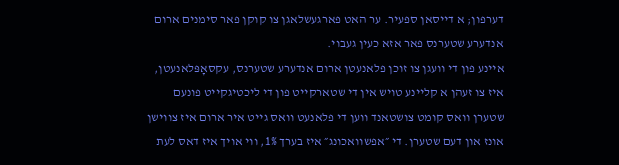דערפון; א דייסאן ספעיר. ער האט פארגעשלאגן צו קוקן פאר סימנים ארום אנדערע שטערנס פאר אזא כעין געבוי.
איינע פון די וועגן צו זוכן פלאנעטן ארום אנדערע שטערנס, עקסאָפּלאנעטן, איז צו זעהן א קליינע טויש אין די שטארקייט פון די ליכטיגקייט פונעם שטערן וואס קומט צושטאנד ווען די פלאנעט וואס גייט איר ארום איז צווישן אונז און דעם שטערן. די ״אפשוואכונג״ איז בערך 1%, ווי אויך איז דאס לעת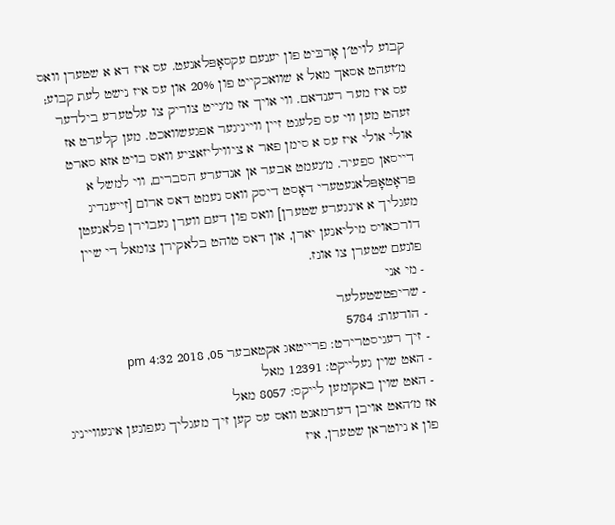קבוע לויט׳ן אָרבּיט פון יענעם עקסאָפּלאנעט. עס איז דא א שטערן וואס מ׳זעהט אסאך מאל א שוואכקייט פון 20% און עס איז נישט לעת קבוע; עס איז מער רענדאם. ווי אויך אז מ׳גייט צוריק צו עלטערע בילדער זעהט מען ווי עס פלעגט זיין ווייניגער אפגעשוואכט. מען קלערט אז אולי אולי איז עס א סימן פאר א ציוויליזאציע וואס בויט אזא סארט דייסאן ספעיר. מ׳נעמט אבער אן אנדערע הסברים, ווי למשל א פּראָטאָפּלאנעטערי דאָסט דיסק וואס נעמט דאס ארום [זייענדיג מעגליך א אינגערע שטערן] וואס פון דעם ווערן געבוירן פלאנעטן דורכאויס מיליאנען יארן, און דאס טוהט בלאקירן צומאל די שיין פונעם שטערן צו אונז.
- מי אני
- שריפטשטעלער
- הודעות: 5784
- זיך רעגיסטרירט: פרייטאג אקטאבער 05, 2018 4:32 pm
- האט שוין געלייקט: 12391 מאל
- האט שוין באקומען לייקס: 8057 מאל
אז מ׳האט אויבן דערמאנט וואס עס קען זיך מעגליך געפונען אינעווייניג פון א ניוטראן שטערן, איז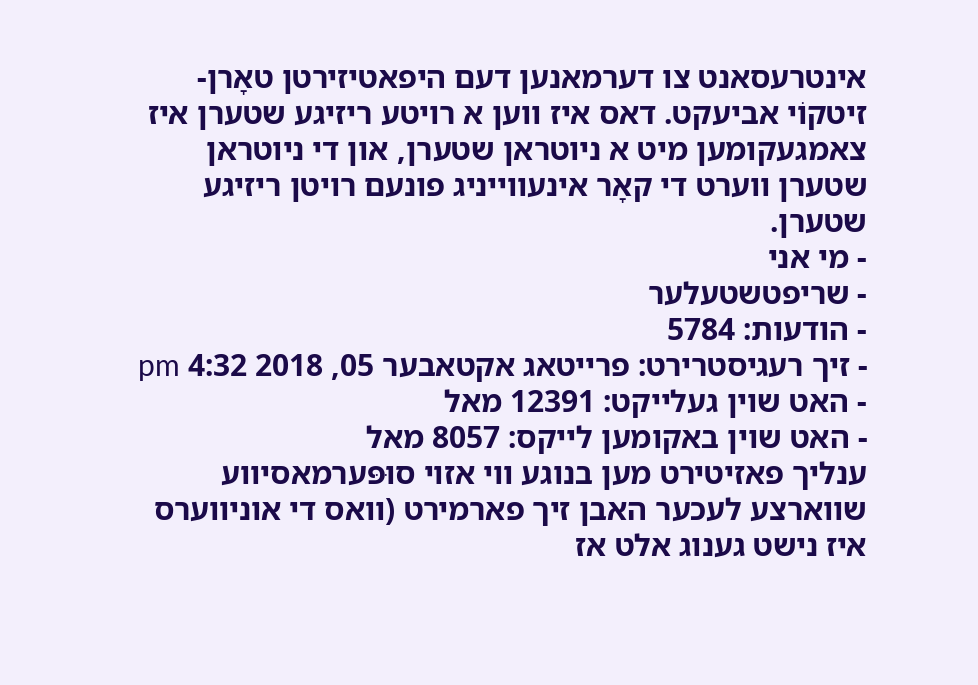אינטרעסאנט צו דערמאנען דעם היפאטיזירטן טאָרן-זיטקוֺי אביעקט. דאס איז ווען א רויטע ריזיגע שטערן איז צאמגעקומען מיט א ניוטראן שטערן, און די ניוטראן שטערן ווערט די קאָר אינעווייניג פונעם רויטן ריזיגע שטערן.
- מי אני
- שריפטשטעלער
- הודעות: 5784
- זיך רעגיסטרירט: פרייטאג אקטאבער 05, 2018 4:32 pm
- האט שוין געלייקט: 12391 מאל
- האט שוין באקומען לייקס: 8057 מאל
ענליך פאזיטירט מען בנוגע ווי אזוי סוּפּערמאסיווע שווארצע לעכער האבן זיך פארמירט (וואס די אוניווערס איז נישט גענוג אלט אז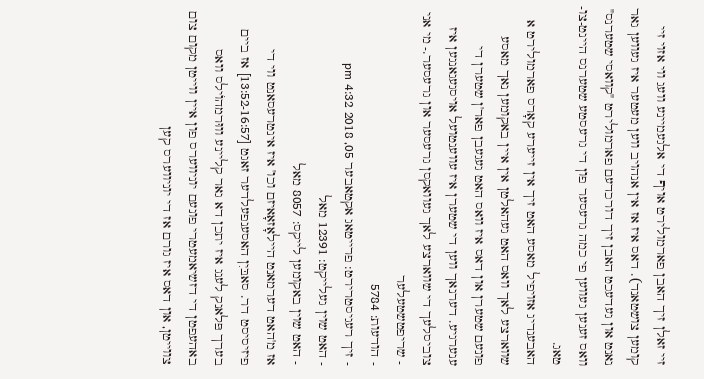זיי זאלן זיך האבן פארמולירט אויף די אלגעמיינע וועג ווי אזוי זיי קומען צושטאנד). דאס איז אז אין אנהויב ווען מעטער איז געווען גאר נאנט און געדעכט האבן זיך דורכדעם פארמולירט "קוואסי שטערנס" וואס זענען געווען פי כמה גרעסער פון די גרעסטע שטערנס היינט-צו-טאג.
האבענדיג אזויפיל מאסע האט זיך אין זייערע קאָרס פארמולירט א שווארצע לאך וואס האט געהאלטן אין איין באקומען נאך מאסע פונעם שטערן און דאס איז וואס האט געגעבן פאר'ן שטערן די ענערגיע. דערנאך ווען די שטערן איז עווענטועל אויסגעגאנגען איז צוביסלעך די שווארצע לאך געוואקסן גרעסער און גרעסער.- מי אני
- שריפטשטעלער
- הודעות: 5784
- זיך רעגיסטרירט: פרייטאג אקטאבער 05, 2018 4:32 pm
- האט שוין געלייקט: 12391 מאל
- האט שוין באקומען לייקס: 8057 מאל
אז מ'האט דערמאנט היילאָזאָאיזם וכו' איז אינטרעסאנט ווי די פיזיסיסט דר. סאבּיִן האסענפעלדער זאגט [13:52-16:57] אז ביים בערך פּלאנק לענג איז יתכן דא גאר קליינע וווּרמהוׂילס וואס באהעפטן די דזשיאמעטרי פונעם יוניווערס פון איין ווייטן מקום צום צווייטן, און דאס איז גורם אז די יוניווערס קען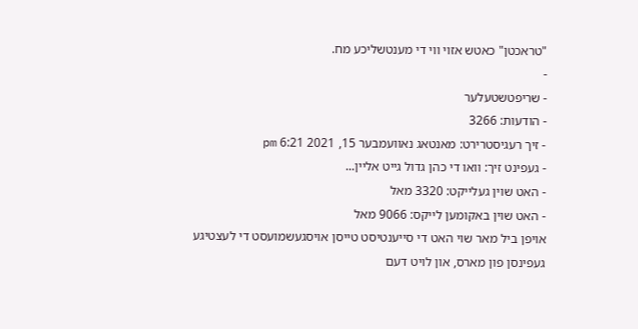"טראכטן" כאטש אזוי ווי די מענטשליכע מח.
-
- שריפטשטעלער
- הודעות: 3266
- זיך רעגיסטרירט: מאנטאג נאוועמבער 15, 2021 6:21 pm
- געפינט זיך: וואו די כהן גדול גייט אליין...
- האט שוין געלייקט: 3320 מאל
- האט שוין באקומען לייקס: 9066 מאל
אויפן ביל מאר שוי האט די סייענטיסט טייסן אויסגעשמועסט די לעצטיגע געפינסן פון מארס, און לויט דעם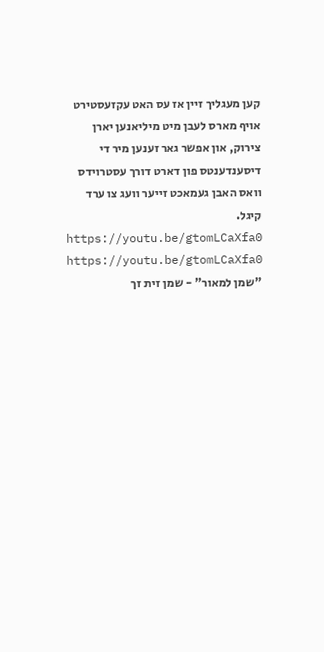קען מעגליך זיין אז עס האט עקזעסטירט אויף מארס לעבן מיט מיליאנען יארן צירוק, און אפשר גאר זענען מיר די דיסענדענטס פון דארט דורך עסטרוידס וואס האבן געמאכט זייער וועג צו ערד קיגל.
https://youtu.be/gtomLCaXfa0
https://youtu.be/gtomLCaXfa0
"שמן למאור" - שמן זית זך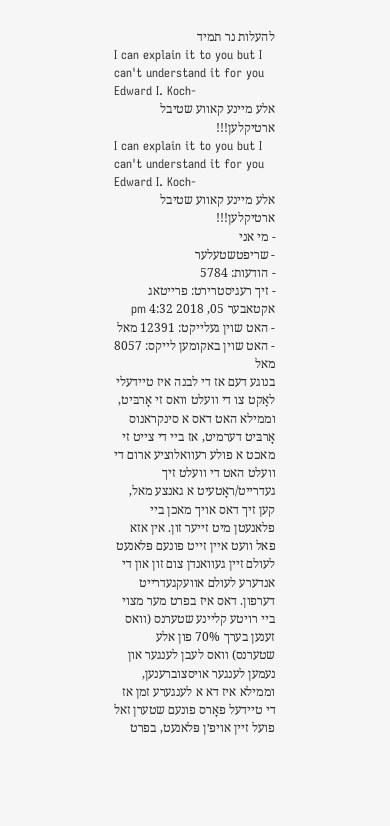להעלות נר תמיד
I can explain it to you but I can't understand it for you
Edward I. Koch-
אלע מיינע קאווע שטיבל ארטיקלען!!!
I can explain it to you but I can't understand it for you
Edward I. Koch-
אלע מיינע קאווע שטיבל ארטיקלען!!!
- מי אני
- שריפטשטעלער
- הודעות: 5784
- זיך רעגיסטרירט: פרייטאג אקטאבער 05, 2018 4:32 pm
- האט שוין געלייקט: 12391 מאל
- האט שוין באקומען לייקס: 8057 מאל
בנוגע דעם אז די לבנה איז טיידעלי לאַקט צו די וועלט וואס זי אָרבּיט, וממילא האט דאס א סינקראנוס אָרבּיט דערמיט, אז ביי די צייט זי מאכט א פולע רעוואלוציע ארום די וועלט האט די וועלט זיך געדרייט/ראָטעיט א גאנצע מאל, קען זיך דאס אויך מאכן ביי פלאנעטן מיט זייער זון. אין אזא פאל וועט איין זייט פונעם פּלאנעט לעולם זיין געוואנדן צום זון און די אנדערע לעולם אוועקגעדרייט דערפון. דאס איז בפרט מער מצוי ביי רויטע קליינע שטערנס (וואס זענען בערך 70% פון אלע שטערנס) וואס לעבן לענגער און נעמען לענגער אויסצוברענען, וממילא איז דא א לענגערע זמן אז די טיידעל פאָרס פונעם שטערן זאל פועל זיין אויפ׳ן פּלאנעט, בפרט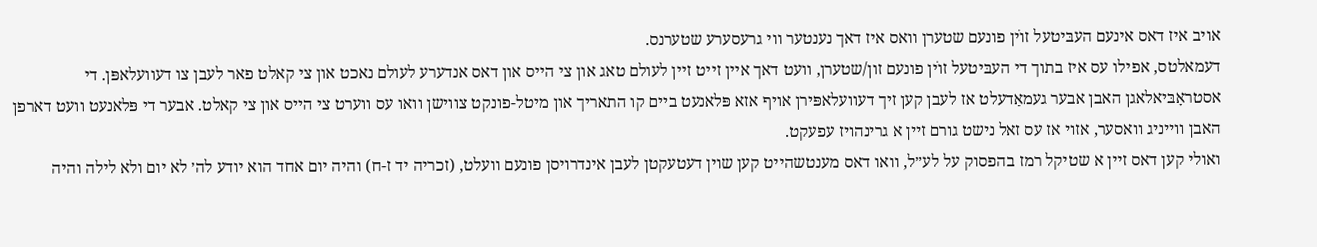אויב איז דאס אינעם העבּיטעל זוֺין פונעם שטערן וואס איז דאך נענטער ווי גרעסערע שטערנס.
דעמאלטס, אפילו עס איז בתוך די העבּיטעל זוֺין פונעם זון/שטערן, וועט דאך איין זייט זיין לעולם טאג און צי הייס און דאס אנדערע לעולם נאכט און צי קאלט פאר לעבן צו דעוועלאפּן. די אסטראָבּיאלאגן האבן אבער געמאַדעלט אז לעבן קען זיך דעוועלאפּירן אויף אזא פּלאנעט ביים קו התאריך און מיטל-פונקט צווישן וואו עס ווערט צי הייס און צי קאלט. אבער די פּלאנעט וועט דארפן האבן ווייניג וואסער, אזוי אז עס זאל נישט גורם זיין א גרינהויז עפעקט.
ואולי קען דאס זיין א שטיקל רמז בהפסוק על לע״ל, וואו דאס מענטשהייט קען שוין דעטעקטן לעבן אינדרויסן פונעם וועלט, (זכריה יד ז-ח) והיה יום אחד הוא יודע לה׳ לא יום ולא לילה והיה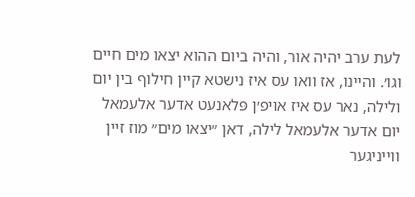לעת ערב יהיה אור, והיה ביום ההוא יצאו מים חיים וגו׳. והיינו, אז וואו עס איז נישטא קיין חילוף בין יום ולילה, נאר עס איז אויפ׳ן פּלאנעט אדער אלעמאל יום אדער אלעמאל לילה, דאן ״יצאו מים״ מוז זיין ווייניגער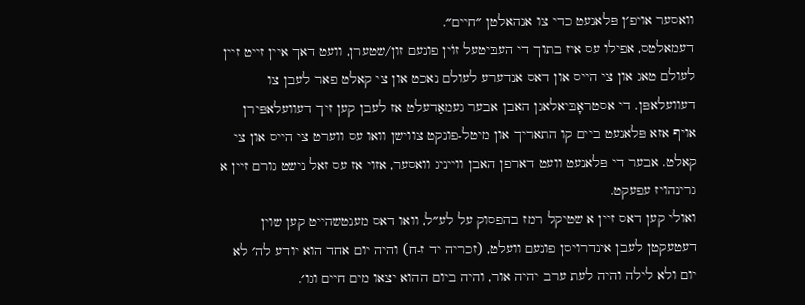וואסער אויפ׳ן פּלאנעט כדי צו אנהאלטן ״חיים״.
דעמאלטס, אפילו עס איז בתוך די העבּיטעל זוֺין פונעם זון/שטערן, וועט דאך איין זייט זיין לעולם טאג און צי הייס און דאס אנדערע לעולם נאכט און צי קאלט פאר לעבן צו דעוועלאפּן. די אסטראָבּיאלאגן האבן אבער געמאַדעלט אז לעבן קען זיך דעוועלאפּירן אויף אזא פּלאנעט ביים קו התאריך און מיטל-פונקט צווישן וואו עס ווערט צי הייס און צי קאלט. אבער די פּלאנעט וועט דארפן האבן ווייניג וואסער, אזוי אז עס זאל נישט גורם זיין א גרינהויז עפעקט.
ואולי קען דאס זיין א שטיקל רמז בהפסוק על לע״ל, וואו דאס מענטשהייט קען שוין דעטעקטן לעבן אינדרויסן פונעם וועלט, (זכריה יד ז-ח) והיה יום אחד הוא יודע לה׳ לא יום ולא לילה והיה לעת ערב יהיה אור, והיה ביום ההוא יצאו מים חיים וגו׳.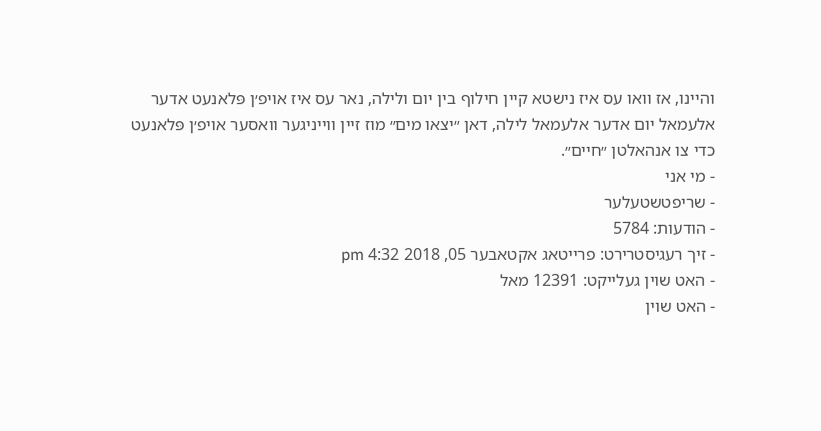והיינו, אז וואו עס איז נישטא קיין חילוף בין יום ולילה, נאר עס איז אויפ׳ן פּלאנעט אדער אלעמאל יום אדער אלעמאל לילה, דאן ״יצאו מים״ מוז זיין ווייניגער וואסער אויפ׳ן פּלאנעט כדי צו אנהאלטן ״חיים״.
- מי אני
- שריפטשטעלער
- הודעות: 5784
- זיך רעגיסטרירט: פרייטאג אקטאבער 05, 2018 4:32 pm
- האט שוין געלייקט: 12391 מאל
- האט שוין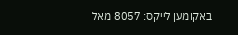באקומען לייקס: 8057 מאל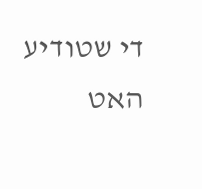די שטודיע האט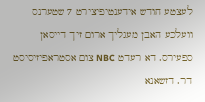לעצטע חודש אידענטיפיצירט 7 שטערנס וועלכע האבן מעגליך ארום זיך דייסאן ספעירס. דא רעדט NBC צום אסטראפיזיסיסט דר. דזשאנא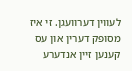לעווין דערוועגן. זי איז מסופק דערין און עס קענען זיין אנדערע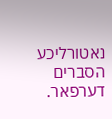נאטורליכע הסברים דערפאר.